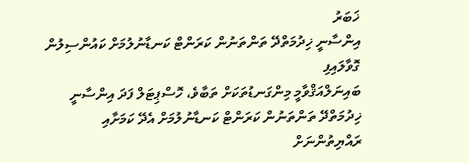ޚަބަރު
އިންސާނީ ޚިދުމަތްދޭ ތަންތަނުން ކަރަންޓް ކަނޑާނުލުމަށް ކައުންސިލުން ގޮވާލައިފި
ބައިނަލްއަޤްވާމީ މިންގަނޑުތަކަށް ތަބާވެ، ހޮސްޕިޓަލް ފަދަ އިންސާނީ ޚިދުމަތްދޭ ތަންތަނުން ކަރަންޓް ކަނޑާނުލުމަށް އެދޭ ކަމަށާއި ރައްޔިތުންނަށް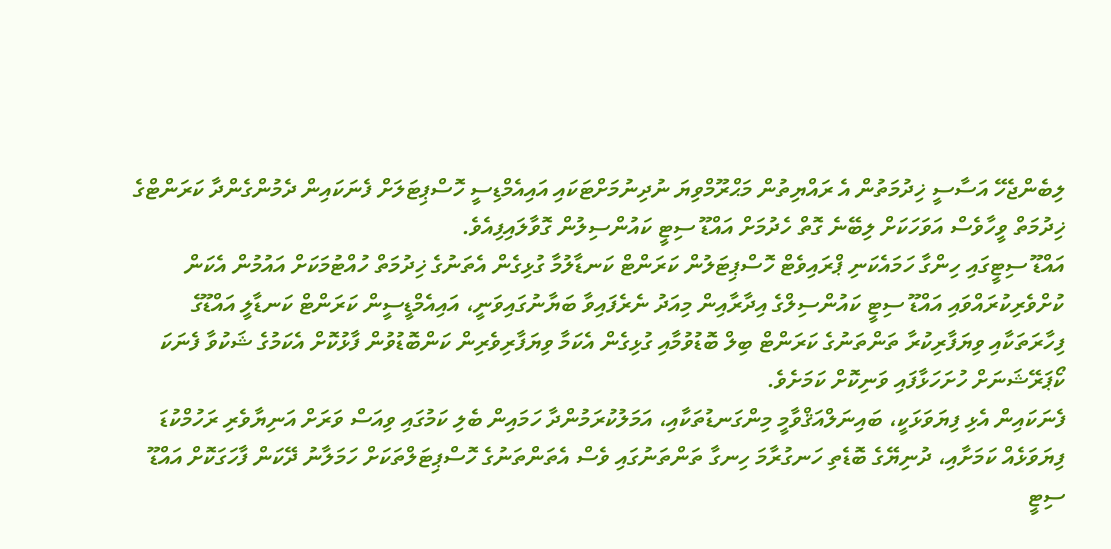ލިބެންޖެހޭ އަސާސީ ޚިދުމަތުން އެ ރައްޔިތުން މަޙްރޫމްވިޔަ ނުދިނުމަށްޓަކައި އައިއެމްޑިސީ ހޮސްޕިޓަލަށް ފެނަކައިން ދެމުންގެންދާ ކަރަންޓްގެ ޚިދުމަތް ވީހާވެސް އަވަހަކަށް ލިބޭނެ ގޮތް ހެދުމަށް އައްޑޫ ސިޓީ ކައުންސިލުން ގޮވާލައިފިއެވެ.
އައްޑޫ ސިޓީގައި ހިންގާ ހަމައެކަނި ޕްރައިވެޓް ހޮސްޕިޓަލުން ކަރަންޓް ކަނޑާލުމާ ގުޅިގެން އެތަނުގެ ޚިދުމަތް ހުއްޓުމަކަށް އައުމުން އެކަން ކުށްވެރިކުރައްވައި އައްޑޫ ސިޓީ ކައުންސިލްގެ އިދާރާއިން މިއަދު ނެރެފައިވާ ބަޔާނުގައިވަނީ، އައިއެމްޑީސީން ކަރަންޓް ކަނޑާލީ އައްޑޫގެ ފިހާރަތަކާއި ވިޔަފާރިކުރާ ތަންތަނުގެ ކަރަންޓް ބިލް ބޮޑުވުމާއި ގުޅިގެން އެކަމާ ވިޔަފާރިވެރިން ކަންބޮޑުވުން ފާޅުކޮށް އެކަމުގެ ޝަކުވާ ފެނަކަ ކޯޕަރޭޝަނަށް ހުށަހަޅާފައި ވަނިކޮށް ކަމަށެވެ.
ފެނަކައިން އެޅި ފިޔަވަޅަކީ، ބައިނަލްއަޤްވާމީ މިންގަނޑުތަކާއި، އަމަލުކުރަމުންދާ ހަމައިން ބެލި ކަމުގައި ވިއަސް ވަރަށް އަނިޔާވެރި ރަހުމްކުޑަ ފިޔަވަޅެއް ކަމަށާއި، ދުނިޔޭގެ ބޮޑެތި ހަނގުރާމަ ހިނގާ ތަންތަނުގައި ވެސް އެތަންތަނުގެ ހޮސްޕިޓަލްތަކަށް ހަމަލާނު ދޭކަން ފާހަގަކޮށް އައްޑޫ ސިޓީ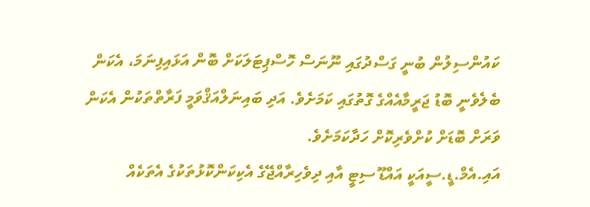ކައުންސިލުން ބުނީ ގަސްދުގައި ނޫނަސް ހޮސްޕިޓަލަކަށް ބޮން އަޅައިފިނަމަ، އެކަން ބެލެވެނީ ބޮޑު ޖަރީމާއެއްގެ ގޮތުގައި ކަމަށެވެ. އަދި ބައިނަލްއަޤްވަމީ ފަރާތްތަކުން އެކަން ވަރަށް ބޮޑަށް ކުށްވެރިކޮށް ހަދާކަމަށެވެ.
އައި.އެމް.ޑީ.ސީއަކީ އައްޑޫ ސިޓީ އާއި ދިވެހިރާއްޖޭގެ އެކިކަންކޮޅުތަކުގެ އެތަކެއް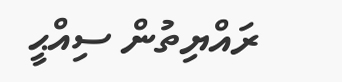ރައްޔިތުން ސިއްޙީ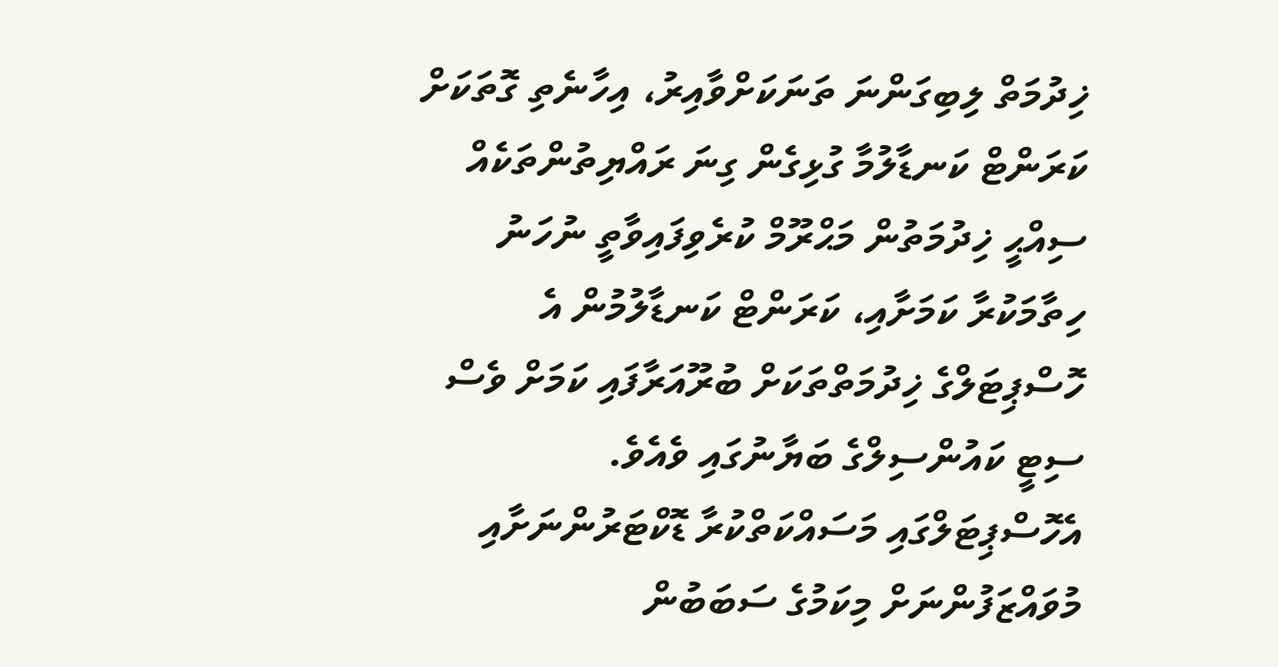ޚިދުމަތް ލިބިގަންނަ ތަނަކަށްވާއިރު، އިހާނެތި ގޮތަކަށް ކަރަންޓް ކަނޑާލުމާ ގުޅިގެން ގިނަ ރައްޔިތުންތަކެއް ސިއްޙީ ޚިދުމަތުން މަޙްރޫމް ކުރެވިފައިވާތީ ނުހަނު ހިތާމަކުރާ ކަމަށާއި، ކަރަންޓް ކަނޑާލުމުން އެ ހޮސްޕިޓަލްގެ ޚިދުމަތްތަކަށް ބުރޫއަރާފައި ކަމަށް ވެސް ސިޓީ ކައުންސިލްގެ ބަޔާނުގައި ވެއެވެ.
އެހޮސްޕިޓަލްގައި މަސައްކަތްކުރާ ޑޮކްޓަރުންނަށާއި މުވައްޒަފުންނަށް މިކަމުގެ ސަބަބުން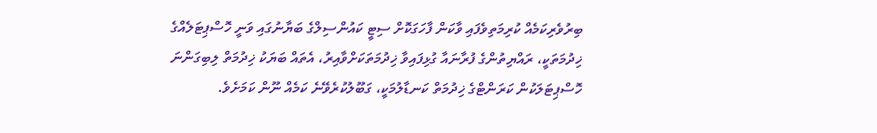ބިރުވެރިކަމެއް ކުރިމަތިވެފައި ވާކަން ފާހަގަކޮށް ސިޓީ ކައުންސިލްގެ ބަޔާނުގައި ވަނީ ހޮސްޕިޓަލެއްގެ ޚިދުމަތަކީ، ރައްޔިތުންގެ ފުރާނައާ ގުޅިފައިވާ ޚިދުމަތަކަށްވާއިރު، އެތައް ބަޔަކު ޚިދުމަތް ލިބިގަންނަ ހޮސްޕިޓަލަކުން ކަރަންޓްގެ ޚިދުމަތް ކަނޑާލުމަކީ، ގަބޫލުކުރެވޭނެ ކަމެއް ނޫން ކަމަށެވެ.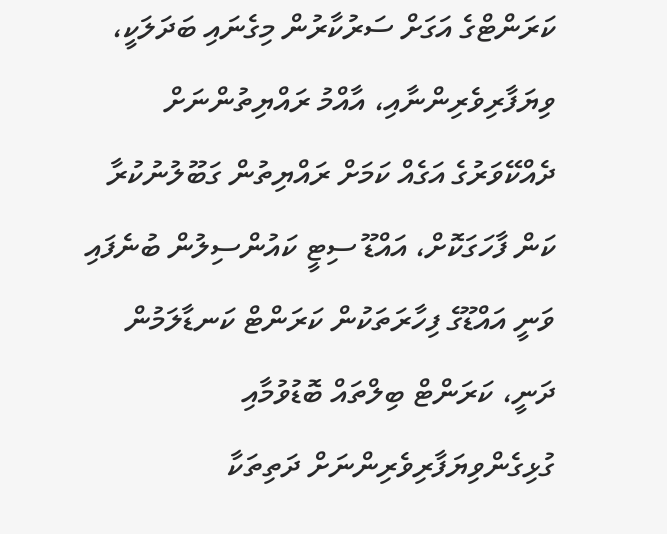ކަރަންޓްގެ އަގަށް ސަރުކާރުން މިގެނައި ބަދަލަކީ، ވިޔަފާރިވެރިންނާއި، އާއްމު ރައްޔިތުންނަށް ދެއްކޭވަރުގެ އަގެއް ކަމަށް ރައްޔިތުން ގަބޫލުނުކުރާ ކަން ފާހަގަކޮށް، އައްޑޫ ސިޓީ ކައުންސިލުން ބުނެފައި ވަނީ އައްޑޫގެ ފިހާރަތަކުން ކަރަންޓް ކަނޑާލަމުން ދަނީ، ކަރަންޓް ބިލްތައް ބޮޑުވުމާއި ގުޅިގެންވިޔަފާރިވެރިންނަށް ދަތިތަކާ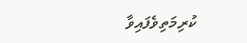ކުރިމަތިވެފައިވާ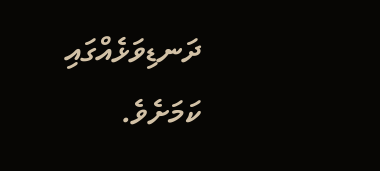ދަނޑިވަޅެއްގައި ކަމަށެވެ.